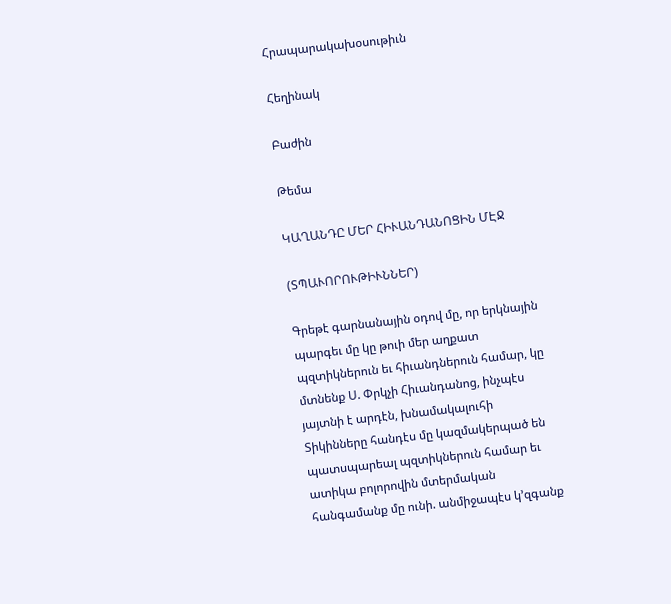Հրապարակախօսութիւն

Հեղինակ

Բաժին

Թեմա

ԿԱՂԱՆԴԸ ՄԵՐ ՀԻՒԱՆԴԱՆՈՑԻՆ ՄԷՋ

(ՏՊԱՒՈՐՈՒԹԻՒՆՆԵՐ)

Գրեթէ գարնանային օդով մը, որ երկնային պարգեւ մը կը թուի մեր աղքատ պզտիկներուն եւ հիւանդներուն համար, կը մտնենք Ս. Փրկչի Հիւանդանոց, ինչպէս յայտնի է արդէն, խնամակալուհի Տիկինները հանդէս մը կազմակերպած են պատսպարեալ պզտիկներուն համար եւ ատիկա բոլորովին մտերմական հանգամանք մը ունի. անմիջապէս կ’զգանք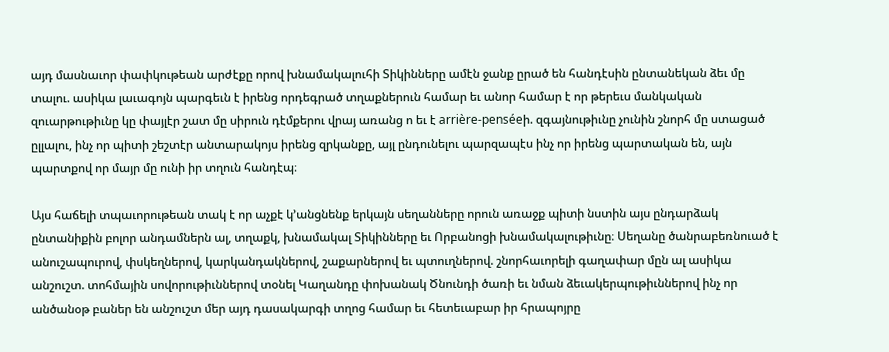այդ մասնաւոր փափկութեան արժէքը որով խնամակալուհի Տիկինները ամէն ջանք ըրած են հանդէսին ընտանեկան ձեւ մը տալու. ասիկա լաւագոյն պարգեւն է իրենց որդեգրած տղաքներուն համար եւ անոր համար է որ թերեւս մանկական զուարթութիւնը կը փայլէր շատ մը սիրուն դէմքերու վրայ առանց ո եւ է arrière-penséeի. զգայնութիւնը չունին շնորհ մը ստացած ըլլալու, ինչ որ պիտի շեշտէր անտարակոյս իրենց զրկանքը, այլ ընդունելու պարզապէս ինչ որ իրենց պարտական են, այն պարտքով որ մայր մը ունի իր տղուն հանդէպ։

Այս հաճելի տպաւորութեան տակ է որ աչքէ կ’անցնենք երկայն սեղանները որուն առաջք պիտի նստին այս ընդարձակ ընտանիքին բոլոր անդամներն ալ, տղաքկ, խնամակալ Տիկինները եւ Որբանոցի խնամակալութիւնը։ Սեղանը ծանրաբեռնուած է անուշապուրով, փսկեղներով, կարկանդակներով, շաքարներով եւ պտուղներով. շնորհաւորելի գաղափար մըն ալ ասիկա անշուշտ. տոհմային սովորութիւններով տօնել Կաղանդը փոխանակ Ծնունդի ծառի եւ նման ձեւակերպութիւններով ինչ որ անծանօթ բաներ են անշուշտ մեր այդ դասակարգի տղոց համար եւ հետեւաբար իր հրապոյրը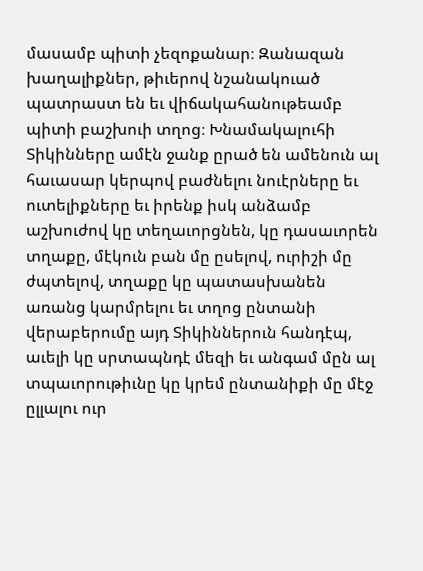մասամբ պիտի չեզոքանար։ Զանազան խաղալիքներ, թիւերով նշանակուած պատրաստ են եւ վիճակահանութեամբ պիտի բաշխուի տղոց։ Խնամակալուհի Տիկինները ամէն ջանք ըրած են ամենուն ալ հաւասար կերպով բաժնելու նուէրները եւ ուտելիքները եւ իրենք իսկ անձամբ աշխուժով կը տեղաւորցնեն, կը դասաւորեն տղաքը, մէկուն բան մը ըսելով, ուրիշի մը ժպտելով, տղաքը կը պատասխանեն առանց կարմրելու եւ տղոց ընտանի վերաբերումը այդ Տիկիններուն հանդէպ, աւելի կը սրտապնդէ մեզի եւ անգամ մըն ալ տպաւորութիւնը կը կրեմ ընտանիքի մը մէջ ըլլալու ուր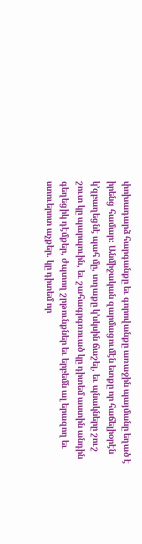փոխադարձ հարգանքը եւ գորովանքը առաջին պայմանը եղած է իրենց համար։ Անմիջական զարմացումէն ետքը որ հաճելիօրէն կ’զբաղեցնէ պահ մը, տղաքը կ’սկսին ճաշել, եւ պնակները շուշ շուտ կը պարպուին, եւ շահագրգռուած կը դիտեմ աստին անդին գեղեցիկ դէմքեր, ժպտող շրթունքներ եւ երբեմն ալ երազող եւ ստուերոտ աչքեր. կը դիտեմ որ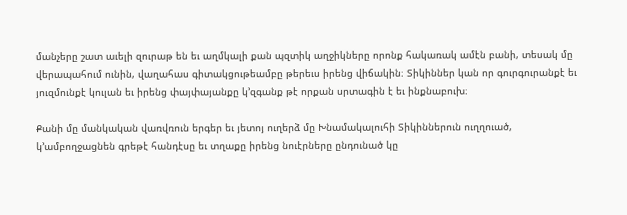մանչերը շատ աւելի զուրաթ են եւ աղմկալի քան պզտիկ աղջիկները որոնք հակառակ ամէն բանի, տեսակ մը վերապահում ունին, վաղահաս գիտակցութեամբը թերեւս իրենց վիճակին։ Տիկիններ կան որ գուրգուրանքէ եւ յուզմունքէ կուլան եւ իրենց փայփայանքը կ’զգանք թէ որքան սրտագին է եւ ինքնաբուխ։

Քանի մը մանկական վառվռուն երգեր եւ յետոյ ուղերձ մը Խնամակալուհի Տիկիններուն ուղղուած, կ’ամբողջացնեն գրեթէ հանդէսը եւ տղաքը իրենց նուէրները ընդունած կը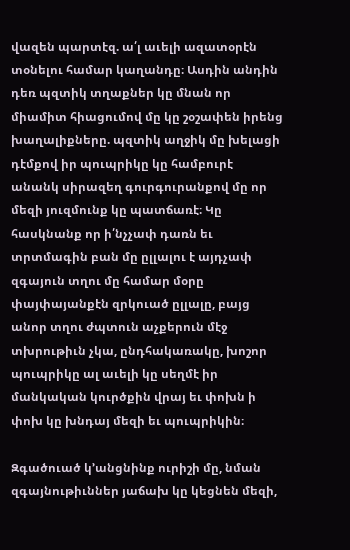վազեն պարտէզ. ա՛լ աւելի ազատօրէն տօնելու համար կաղանդը։ Ասդին անդին դեռ պզտիկ տղաքներ կը մնան որ միամիտ հիացումով մը կը շօշափեն իրենց խաղալիքները. պզտիկ աղջիկ մը խելացի դէմքով իր պուպրիկը կը համբուրէ անանկ սիրազեղ գուրգուրանքով մը որ մեզի յուզմունք կը պատճառէ։ Կը հասկնանք որ ի՛նչչափ դառն եւ տրտմագին բան մը ըլլալու է այդչափ զգայուն տղու մը համար մօրը փայփայանքէն զրկուած ըլլալը, բայց անոր տղու ժպտուն աչքերուն մէջ տխրութիւն չկա, ընդհակառակը, խոշոր պուպրիկը ալ աւելի կը սեղմէ իր մանկական կուրծքին վրայ եւ փոխն ի փոխ կը խնդայ մեզի եւ պուպրիկին։

Զգածուած կ’անցնինք ուրիշի մը, նման զգայնութիւններ յաճախ կը կեցնեն մեզի,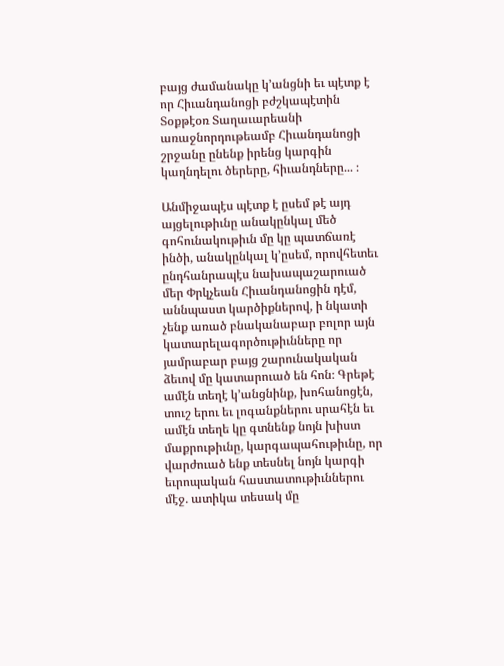բայց ժամանակը կ’անցնի եւ պէտք է որ Հիւանդանոցի բժշկապէտին Տօքթէօռ Տաղաւարեանի առաջնորդութեամբ Հիւանդանոցի շրջանը ընենք իրենց կարգին կաղնդելու ծերերը, հիւանդները... ։

Անմիջապէս պէտք է ըսեմ թէ այդ այցելութիւնը անակընկալ մեծ գոհունակութիւն մը կը պատճառէ ինծի, անակընկալ կ’ըսեմ, որովհետեւ ընդհանրապէս նախապաշարուած մեր Փրկչեան Հիւանդանոցին դէմ, աննպաստ կարծիքներով, ի նկատի չենք առած բնականաբար բոլոր այն կատարելագործութիւնները որ յամրաբար բայց շարունակական ձեւով մը կատարուած են հոն։ Գրեթէ ամէն տեղէ կ’անցնինք, խոհանոցէն, տուշ երու եւ լոգանքներու սրահէն եւ ամէն տեղե կը գտնենք նոյն խիստ մաքրութիւնը, կարգապահութիւնը, որ վարժուած ենք տեսնել նոյն կարգի եւրոպական հաստատութիւններու մէջ. ատիկա տեսակ մը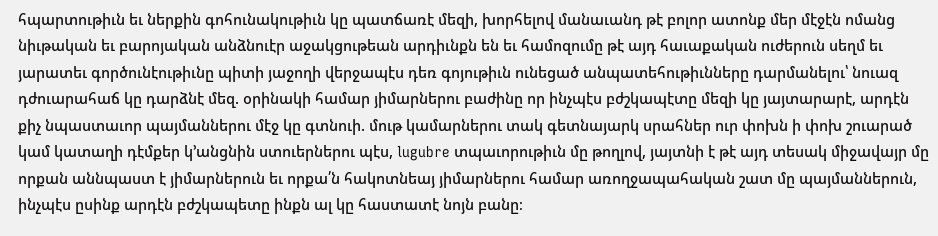հպարտութիւն եւ ներքին գոհունակութիւն կը պատճառէ մեզի, խորհելով մանաւանդ թէ բոլոր ատոնք մեր մէջէն ոմանց նիւթական եւ բարոյական անձնուէր աջակցութեան արդիւնքն են եւ համոզումը թէ այդ հաւաքական ուժերուն սեղմ եւ յարատեւ գործունէութիւնը պիտի յաջողի վերջապէս դեռ գոյութիւն ունեցած անպատեհութիւնները դարմանելու՝ նուազ դժուարահաճ կը դարձնէ մեզ. օրինակի համար յիմարներու բաժինը որ ինչպէս բժշկապէտը մեզի կը յայտարարէ, արդէն քիչ նպաստաւոր պայմաններու մէջ կը գտնուի. մութ կամարներու տակ գետնայարկ սրահներ ուր փոխն ի փոխ շուարած կամ կատաղի դէմքեր կ’անցնին ստուերներու պէս, lugubre տպաւորութիւն մը թողլով, յայտնի է թէ այդ տեսակ միջավայր մը որքան աննպաստ է յիմարներուն եւ որքա՛ն հակոտնեայ յիմարներու համար առողջապահական շատ մը պայմաններուն, ինչպէս ըսինք արդէն բժշկապետը ինքն ալ կը հաստատէ նոյն բանը։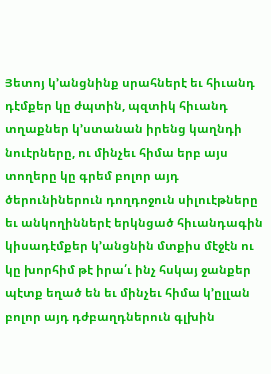Յետոյ կ’անցնինք սրահներէ եւ հիւանդ դէմքեր կը ժպտին, պզտիկ հիւանդ տղաքներ կ’ստանան իրենց կաղնդի նուէրները, ու մինչեւ հիմա երբ այս տողերը կը գրեմ բոլոր այդ ծերունիներուն դողդոջուն սիլուէթները եւ անկողիններէ երկնցած հիւանդագին կիսադէմքեր կ’անցնին մտքիս մէջէն ու կը խորհիմ թէ իրա՛ւ ինչ հսկայ ջանքեր պէտք եղած են եւ մինչեւ հիմա կ’ըլլան բոլոր այդ դժբաղդներուն գլխին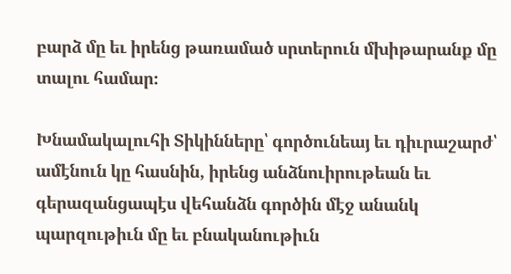բարձ մը եւ իրենց թառամած սրտերուն մխիթարանք մը տալու համար։

Խնամակալուհի Տիկինները՝ գործունեայ եւ դիւրաշարժ՝ ամէնուն կը հասնին, իրենց անձնուիրութեան եւ գերազանցապէս վեհանձն գործին մէջ անանկ պարզութիւն մը եւ բնականութիւն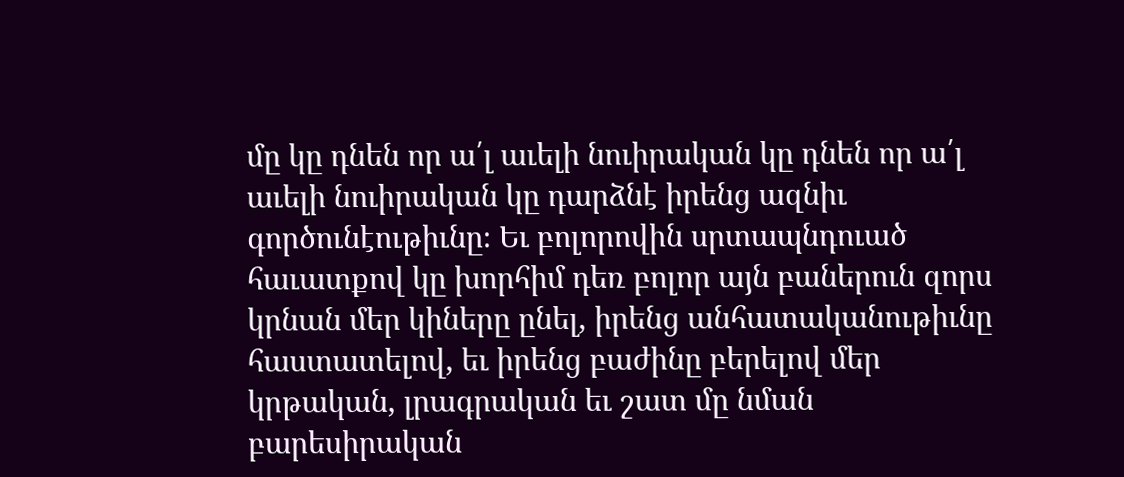մը կը դնեն որ ա՛լ աւելի նուիրական կը դնեն որ ա՛լ աւելի նուիրական կը դարձնէ իրենց ազնիւ գործունէութիւնը։ Եւ բոլորովին սրտապնդուած հաւատքով կը խորհիմ դեռ բոլոր այն բաներուն զորս կրնան մեր կիները ընել, իրենց անհատականութիւնը հաստատելով, եւ իրենց բաժինը բերելով մեր կրթական, լրագրական եւ շատ մը նման բարեսիրական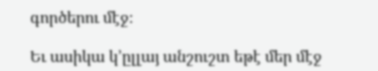գործերու մէջ։

Եւ ասիկա կ’ըլլայ անշուշտ եթէ մեր մէջ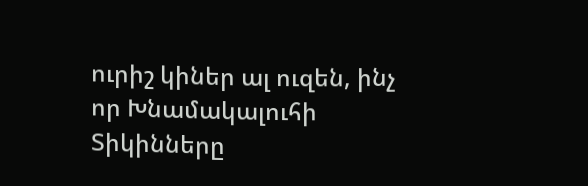ուրիշ կիներ ալ ուզեն, ինչ որ Խնամակալուհի Տիկինները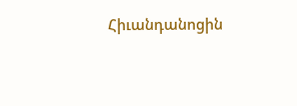Հիւանդանոցին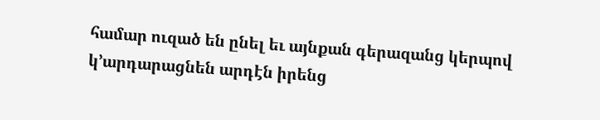համար ուզած են ընել եւ այնքան գերազանց կերպով կ’արդարացնեն արդէն իրենց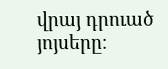վրայ դրուած յոյսերը։